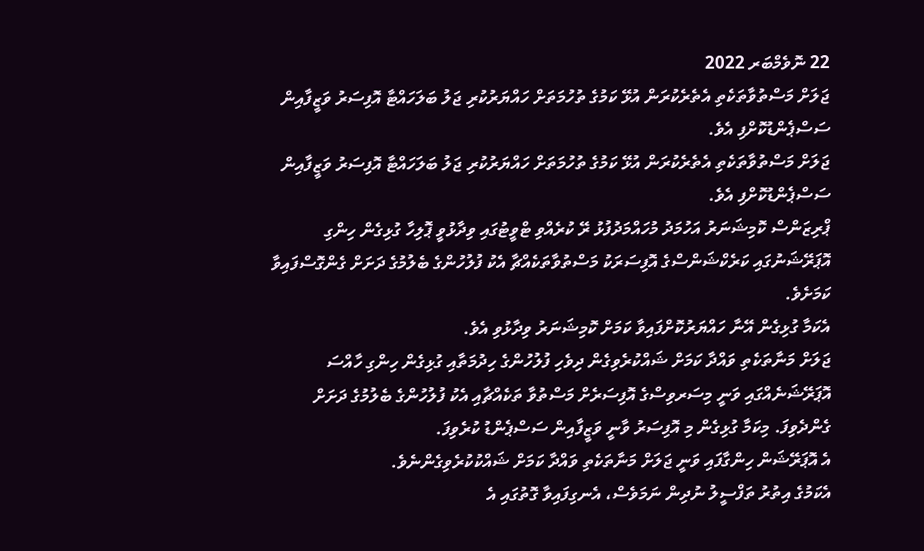22 ނޮވެމްބަރ 2022
ޖަލަށް މަސްތުވާތަކެތި އެތެރެކުރަން އުޅޭ ކަމުގެ ތުހުމަތަށް ހައްޔަރުކުރި ޖަލު ބަލަހައްޓާ އޮފިސަރު ވަޒީފާއިން ސަސްޕެންޑުކޮށްފި އެވެ.
ޖަލަށް މަސްތުވާތަކެތި އެތެރެކުރަން އުޅޭ ކަމުގެ ތުހުމަތަށް ހައްޔަރުކުރި ޖަލު ބަލަހައްޓާ އޮފިސަރު ވަޒީފާއިން ސަސްޕެންޑުކޮށްފި އެވެ.
ޕްރިޒަންސް ކޮމިޝަނަރު އަހުމަދު މުހައްމަދުފުޅު ރޭ ކުރެއްވި ޓްވީޓުގައި ވިދާޅުވީ ޕޮލިހާ ގުޅިގެން ހިންގި އޮޕަރޭޝަނުގައި ކަރެކްޝަންސްގެ އޮފިސަރަކު މަސްތުވާތަކެއްޗާ އެކު ފުލުހުންގެ ބެލުމުގެ ދަށަށް ގެންގޮސްފައިވާ ކަމަށެވެ.
އެކަމާ ގުޅިގެން އޭނާ ހައްޔަރުކޮށްފައިވާ ކަމަށް ކޮމިޝަނަރު ވިދާޅުވި އެވެ.
ޖަލަށް މަނާތަކެތި ވައްދާ ކަމަށް ޝައްކުރެވިގެން ދިވެހި ފުލުހުންގެ ހިދުމަތާއި ގުޅިގެން ހިންގި ހާއްސަ އޮޕަރޭޝަނެއްގައި ވަނީ މިސަރވިސްގެ އޮފިސަރެށް މަސްތުވާ ތަކެއްޗާއި އެކު ފުލުހުންގެ ބެލުމުގެ ދަށަށް ގެންދެވިފަ. މިކަމާ ގުޅިގެން މި އޮފިސަރު ވާނީ ވަޒީފާއިން ސަސްޕެންޑު ކުރެވިފަ.
އެ އޮޕަރޭޝަން ހިންގާފައި ވަނީ ޖަލަށް މަނާތަކެތި ވައްދާ ކަމަށް ޝައްކުކުރެވިގެންނެވެ.
އެކަމުގެ އިތުރު ތަފްސީލު ނުދިން ނަމަވެސް، އެނގިފައިވާ ގޮތުގައި އެ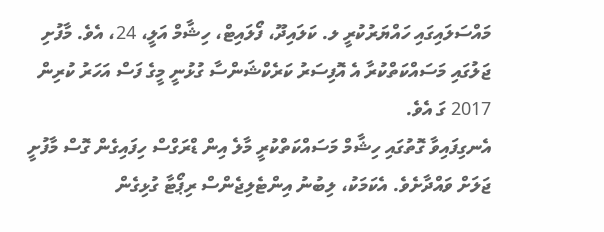މައްސަލައިގައި ހައްޔަރުކުރީ ލ. ކަލައިދޫ، ފޯލައިޓް، ހިޝާމް އަލީ، 24، އެވެ. މާފުށި ޖަލުގައި މަސައްކަތްކުރާ އެ އޮފިސަރު ކަރެކްޝަންސާ ގުޅުނީ މީގެ ފަސް އަހަރު ކުރިން 2017 ގަ އެވެ.
އެނގިފައިވާ ގޮތުގައި ހިޝާމް މަސައްކަތްކުރީ މާލެ އިން ޑްރަގްސް ހިފައިގެން ގޮސް މާފުށީ ޖަލަށް ވައްދާށެވެ. އެކަމަކު، ލިބުނު އިންޓެލިޖެންސް ރިޕޯޓާ ގުޅިގެން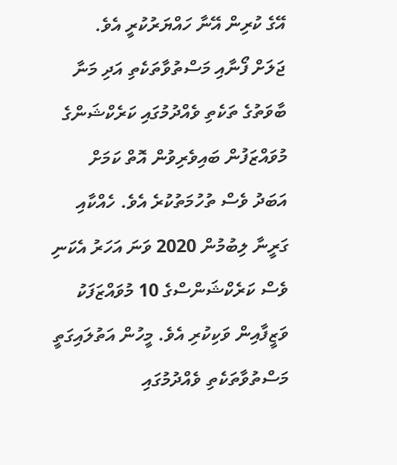އޭގެ ކުރިން އޭނާ ހައްޔަރުކުރީ އެވެ.
ޖަލަށް ފޯނާއި މަސްތުވާތަކެތި އަދި މަނާ ބާވަތުގެ ތަކެތި ވެއްދުމުގައި ކަރެކްޝަންގެ މުވައްޒަފުން ބައިވެރިވުން އޮތް ކަމަށް އަބަދު ވެސް ތުހުމަތުކުރެ އެވެ. ހެއްކާއި ގަރީނާ ލިބުމުން 2020 ވަނަ އަހަރު އެކަނި ވެސް ކަރެކްޝަންސްގެ 10 މުވައްޒަފަކު ވަޒީފާއިން ވަކިކުރި އެވެ. މީހުން އަތުލައިގަތީ މަސްތުވާތަކެތި ވެއްދުމުގައި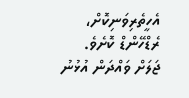އެހީތެރިވަނިކޮށް، ރެޑްހޭންޑް ކޮށެވެ.
ޖަލަށް ވައްދަން އުޅުނު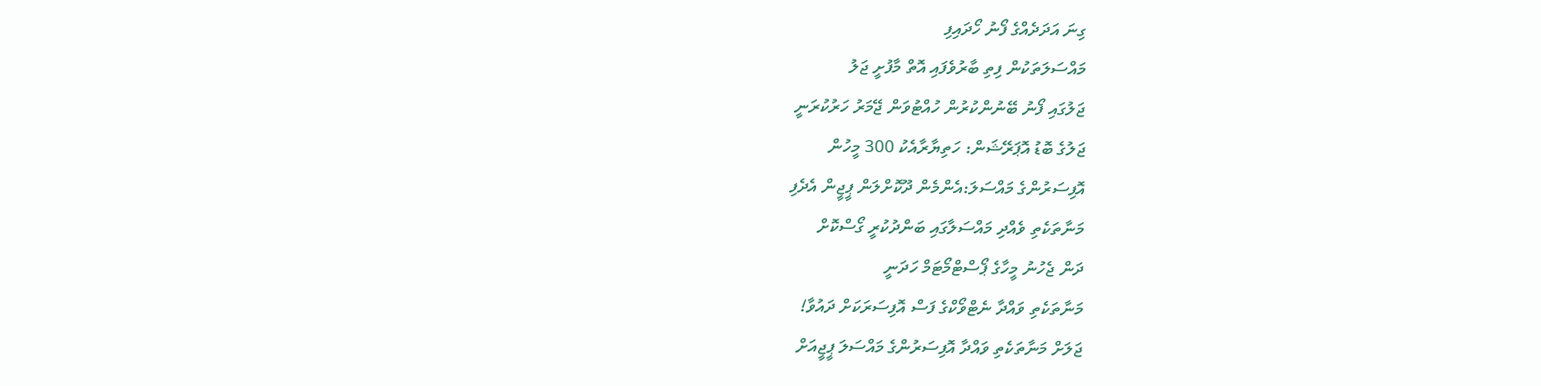ގިނަ އަދަދެއްގެ ފޯނު ހޯދައިފި
މައްސަލަތަކުން ފިތި ބާރުވެފައި އޮތް މާފުށީ ޖަލު
ޖަލުގައި ފޯނު ބޭނުންކުރުން ހުއްޓުވަން ޖޭމަރު ހަރުކުރަނީ
ޖަލުގެ ބޮޑު އޮޕަރޭޝަން: ހަތިޔާރާއެކު 300 މީހުން
އޮފިސަރުންގެ މައްސަލަ:އެންމެން ދޫކޮށްލަން ޕީޖީން އެދެފި
މަނާތަކެތި ވެއްދި މައްސަލާގައި ބަންދުކުރީ ގޯސްކޮށް
ދަން ޖެހުނު މީހާގެ ޕޯސްޓްމޯޓަމް ހަދަނީ
މަނާތަކެތި ވައްދާ ނެޓްވޯކްގެ ފަސް އޮފިސަރަކަށް ދައުވާ!
ޖަލަށް މަނާތަކެތި ވައްދާ އޮފިސަރުންގެ މައްސަލަ ޕީޖީއަށް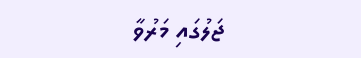ޖަލުގައި މަރުވާ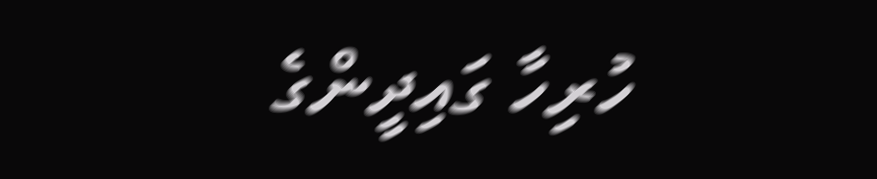ހުރިހާ ގައިދީންގެ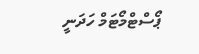ޕޯސްޓްމޯޓަމް ހަދަނީ